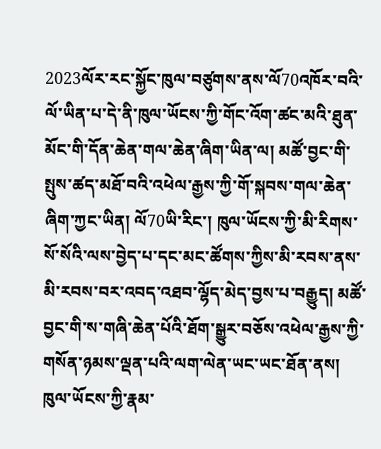2023ལོར་རང་སྐྱོང་ཁུལ་བཙུགས་ནས་ལོ70འཁོར་བའི་ལོ་ཡིན་པ་དེ་ནི་ཁུལ་ཡོངས་ཀྱི་གོང་འོག་ཚང་མའི་ཐུན་མོང་གི་དོན་ཆེན་གལ་ཆེན་ཞིག་ཡིན་ལ། མཚོ་བྱང་གི་སྤུས་ཚད་མཐོ་བའི་འཕེལ་རྒྱས་ཀྱི་གོ་སྐབས་གལ་ཆེན་ཞིག་ཀྱང་ཡིན། ལོ70ཡི་རིང་། ཁུལ་ཡོངས་ཀྱི་མི་རིགས་སོ་སོའི་ལས་བྱེད་པ་དང་མང་ཚོགས་ཀྱིས་མི་རབས་ནས་མི་རབས་བར་འབད་འཐབ་ལྷོད་མེད་བྱས་པ་བརྒྱུད། མཚོ་བྱང་གི་ས་གཞི་ཆེན་པོའི་ཐོག་སྒྱུར་བཅོས་འཕེལ་རྒྱས་ཀྱི་གསོན་ཉམས་ལྡན་པའི་ལག་ལེན་ཡང་ཡང་ཐོན་ནས། ཁུལ་ཡོངས་ཀྱི་རྣམ་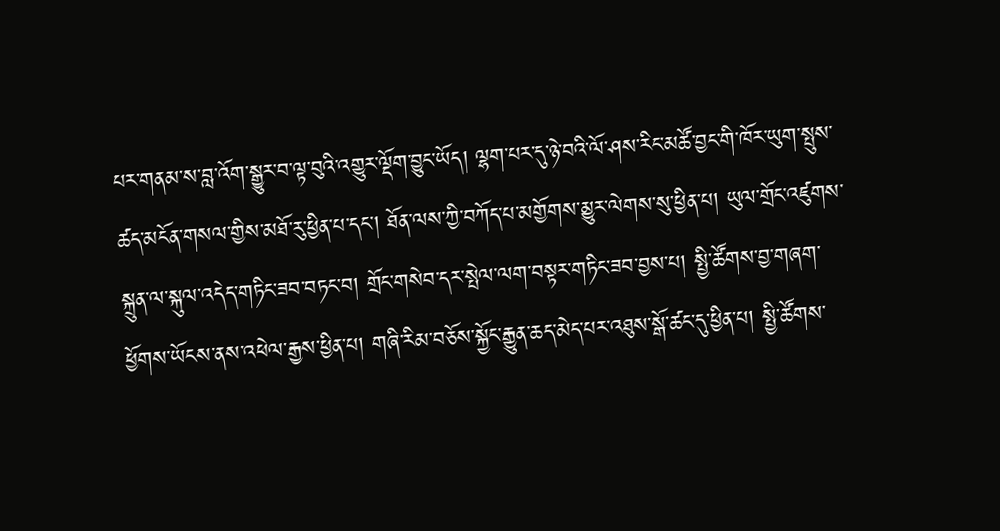པར་གནམ་ས་བླ་འོག་སྒྱུར་བ་ལྟ་བུའི་འགྱུར་ལྡོག་བྱུང་ཡོད། ལྷག་པར་དུ་ཉེ་བའི་ལོ་ཤས་རིང་མཚོ་བྱང་གི་ཁོར་ཡུག་སྤུས་ཚད་མངོན་གསལ་གྱིས་མཐོ་རུ་ཕྱིན་པ་དང་། ཐོན་ལས་ཀྱི་བཀོད་པ་མགྱོགས་མྱུར་ལེགས་སུ་ཕྱིན་པ། ཡུལ་གྲོང་འཛུགས་སྐྲུན་ལ་སྐུལ་འདེད་གཏིང་ཟབ་བཏང་བ། གྲོང་གསེབ་དར་སྤེལ་ལག་བསྟར་གཏིང་ཟབ་བྱས་པ། སྤྱི་ཚོགས་བྱ་གཞག་ཕྱོགས་ཡོངས་ནས་འཕེལ་རྒྱས་ཕྱིན་པ། གཞི་རིམ་བཅོས་སྐྱོང་རྒྱུན་ཆད་མེད་པར་འཐུས་སྒོ་ཚང་དུ་ཕྱིན་པ། སྤྱི་ཚོགས་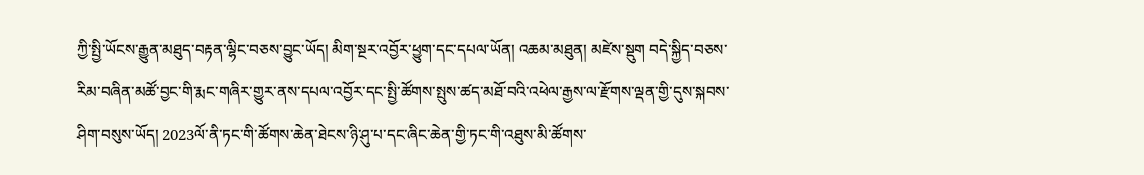ཀྱི་སྤྱི་ཡོངས་རྒྱུན་མཐུད་བརྟན་ལྷིང་བཅས་བྱུང་ཡོད། མིག་སྔར་འབྱོར་ཕྱུག་དང་དཔལ་ཡོན། འཆམ་མཐུན། མཛེས་སྡུག བདེ་སྐྱིད་བཅས་རིམ་བཞིན་མཚོ་བྱང་གི་རྨང་གཞིར་གྱུར་ནས་དཔལ་འབྱོར་དང་སྤྱི་ཚོགས་སྤུས་ཚད་མཐོ་བའི་འཕེལ་རྒྱས་ལ་རྫོགས་ལྡན་གྱི་དུས་སྐབས་ཤིག་བསུས་ཡོད། 2023ལོ་ནི་ཏང་གི་ཚོགས་ཆེན་ཐེངས་ཉི་ཤུ་པ་དང་ཞིང་ཆེན་གྱི་ཏང་གི་འཐུས་མི་ཚོགས་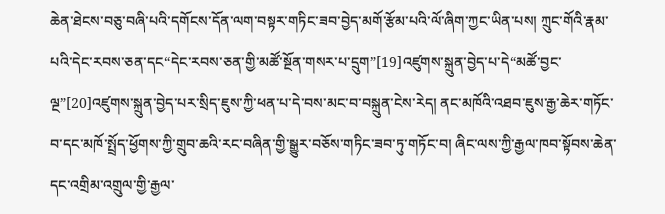ཆེན་ཐེངས་བཅུ་བཞི་པའི་དགོངས་དོན་ལག་བསྟར་གཏིང་ཟབ་བྱེད་མགོ་རྩོམ་པའི་ལོ་ཞིག་ཀྱང་ཡིན་པས། ཀྲུང་གོའི་རྣམ་པའི་དེང་རབས་ཅན་དང“དེང་རབས་ཅན་གྱི་མཚོ་སྔོན་གསར་པ་དྲུག”[19]འཛུགས་སྐྲུན་བྱེད་པ་དེ“མཚོ་བྱང་ལྔ”[20]འཛུགས་སྐྲུན་བྱེད་པར་སྲིད་ཇུས་ཀྱི་ཕན་པ་དེ་བས་མང་བ་བསྐྲུན་ངེས་རེད། ནང་མཁོའི་འཐབ་ཇུས་རྒྱ་ཆེར་གཏོང་བ་དང་མཁོ་སྤྲོད་ཕྱོགས་ཀྱི་གྲུབ་ཆའི་རང་བཞིན་གྱི་སྒྱུར་བཅོས་གཏིང་ཟབ་ཏུ་གཏོང་བ། ཞིང་ལས་ཀྱི་རྒྱལ་ཁབ་སྟོབས་ཆེན་དང་འགྲིམ་འགྲུལ་གྱི་རྒྱལ་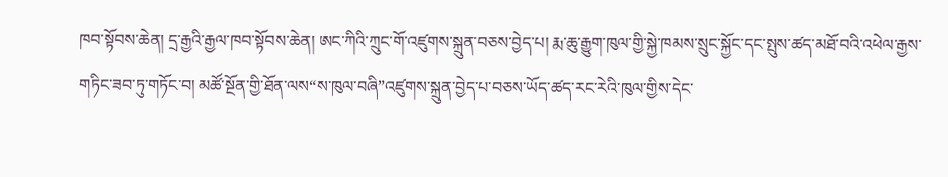ཁབ་སྟོབས་ཆེན། དྲ་རྒྱའི་རྒྱལ་ཁབ་སྟོབས་ཆེན། ཨང་ཀིའི་ཀྲུང་གོ་འཛུགས་སྐྲུན་བཅས་བྱེད་པ། རྨ་ཆུ་རྒྱུག་ཁུལ་གྱི་སྐྱེ་ཁམས་སྲུང་སྐྱོང་དང་སྤུས་ཚད་མཐོ་བའི་འཕེལ་རྒྱས་གཏིང་ཟབ་ཏུ་གཏོང་བ། མཚོ་སྔོན་གྱི་ཐོན་ལས“ས་ཁུལ་བཞི”འཛུགས་སྐྲུན་བྱེད་པ་བཅས་ཡོད་ཚད་རང་རེའི་ཁུལ་གྱིས་དེང་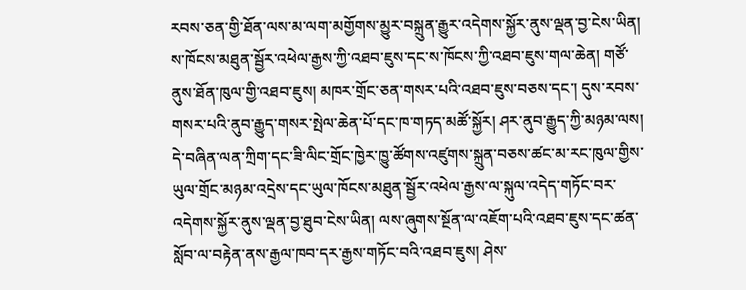རབས་ཅན་གྱི་ཐོན་ལས་མ་ལག་མགྱོགས་མྱུར་བསྐྲུན་རྒྱུར་འདེགས་སྐྱོར་ནུས་ལྡན་བྱ་ངེས་ཡིན། ས་ཁོངས་མཐུན་སྦྱོར་འཕེལ་རྒྱས་ཀྱི་འཐབ་ཇུས་དང་ས་ཁོངས་ཀྱི་འཐབ་ཇུས་གལ་ཆེན། གཙོ་ནུས་ཐོན་ཁུལ་གྱི་འཐབ་ཇུས། མཁར་གྲོང་ཅན་གསར་པའི་འཐབ་ཇུས་བཅས་དང་། དུས་རབས་གསར་པའི་ནུབ་རྒྱུད་གསར་སྤེལ་ཆེན་པོ་དང་ཁ་གཏད་མཚོ་སྐྱོར། ཤར་ནུབ་རྒྱུད་ཀྱི་མཉམ་ལས། དེ་བཞིན་ལན་ཀྲིག་དང་ཟི་ལིང་གྲོང་ཁྱེར་ཁྱུ་ཚོགས་འཛུགས་སྐྲུན་བཅས་ཚང་མ་རང་ཁུལ་གྱིས་ཡུལ་གྲོང་མཉམ་འདྲེས་དང་ཡུལ་ཁོངས་མཐུན་སྦྱོར་འཕེལ་རྒྱས་ལ་སྐུལ་འདེད་གཏོང་བར་འདེགས་སྐྱོར་ནུས་ལྡན་བྱ་ཐུབ་ངེས་ཡིན། ལས་ཞུགས་སྔོན་ལ་འཇོག་པའི་འཐབ་ཇུས་དང་ཚན་སློབ་ལ་བརྟེན་ནས་རྒྱལ་ཁབ་དར་རྒྱས་གཏོང་བའི་འཐབ་ཇུས། ཤེས་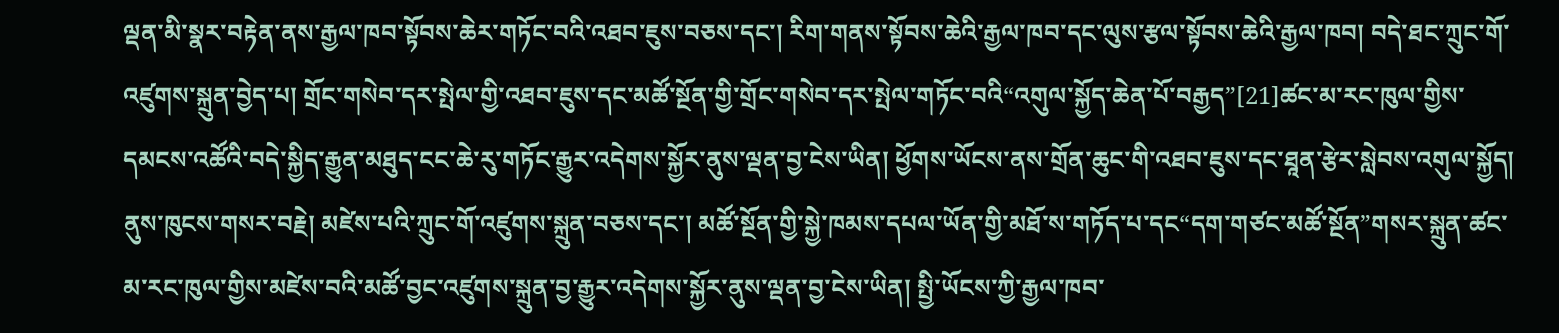ལྡན་མི་སྣར་བརྟེན་ནས་རྒྱལ་ཁབ་སྟོབས་ཆེར་གཏོང་བའི་འཐབ་ཇུས་བཅས་དང་། རིག་གནས་སྟོབས་ཆེའི་རྒྱལ་ཁབ་དང་ལུས་རྩལ་སྟོབས་ཆེའི་རྒྱལ་ཁབ། བདེ་ཐང་ཀྲུང་གོ་འཛུགས་སྐྲུན་བྱེད་པ། གྲོང་གསེབ་དར་སྤེལ་གྱི་འཐབ་ཇུས་དང་མཚོ་སྔོན་གྱི་གྲོང་གསེབ་དར་སྤེལ་གཏོང་བའི“འགུལ་སྐྱོད་ཆེན་པོ་བརྒྱད”[21]ཚང་མ་རང་ཁུལ་གྱིས་དམངས་འཚོའི་བདེ་སྐྱིད་རྒྱུན་མཐུད་ངང་ཆེ་རུ་གཏོང་རྒྱུར་འདེགས་སྐྱོར་ནུས་ལྡན་བྱ་ངེས་ཡིན། ཕྱོགས་ཡོངས་ནས་གྲོན་ཆུང་གི་འཐབ་ཇུས་དང་ཐཱན་རྩེར་སླེབས་འགུལ་སྐྱོད། ནུས་ཁུངས་གསར་བརྗེ། མཛེས་པའི་ཀྲུང་གོ་འཛུགས་སྐྲུན་བཅས་དང་། མཚོ་སྔོན་གྱི་སྐྱེ་ཁམས་དཔལ་ཡོན་གྱི་མཐོ་ས་གཏོད་པ་དང“དག་གཙང་མཚོ་སྔོན”གསར་སྐྲུན་ཚང་མ་རང་ཁུལ་གྱིས་མཛེས་བའི་མཚོ་བྱང་འཛུགས་སྐྲུན་བྱ་རྒྱུར་འདེགས་སྐྱོར་ནུས་ལྡན་བྱ་ངེས་ཡིན། སྤྱི་ཡོངས་ཀྱི་རྒྱལ་ཁབ་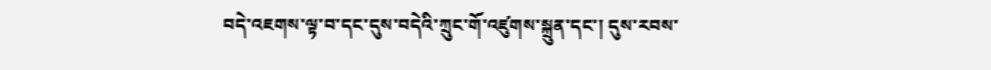བདེ་འཇགས་ལྟ་བ་དང་དུས་བདེའི་ཀྲུང་གོ་འཛུགས་སྐྲུན་དང་། དུས་རབས་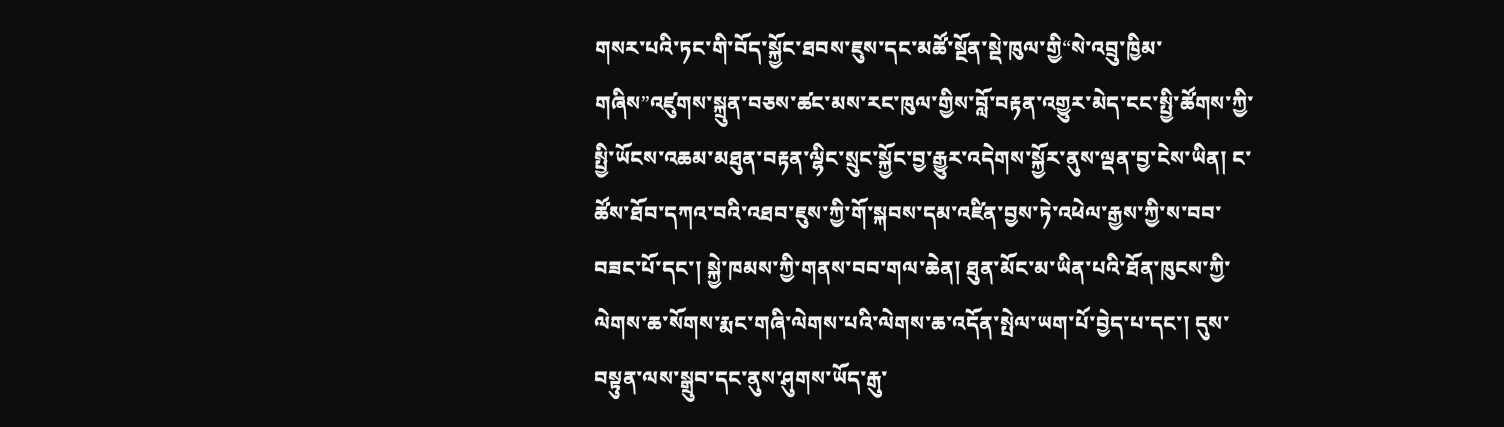གསར་པའི་ཏང་གི་བོད་སྐྱོང་ཐབས་ཇུས་དང་མཚོ་སྔོན་སྡེ་ཁུལ་གྱི“སེ་འབྲུ་ཁྱིམ་གཞིས”འཛུགས་སྐྲུན་བཅས་ཚང་མས་རང་ཁུལ་གྱིས་བློ་བརྟན་འགྱུར་མེད་ངང་སྤྱི་ཚོགས་ཀྱི་སྤྱི་ཡོངས་འཆམ་མཐུན་བརྟན་ལྷིང་སྲུང་སྐྱོང་བྱ་རྒྱུར་འདེགས་སྐྱོར་ནུས་ལྡན་བྱ་ངེས་ཡིན། ང་ཚོས་ཐོབ་དཀའ་བའི་འཐབ་ཇུས་ཀྱི་གོ་སྐབས་དམ་འཛིན་བྱས་ཏེ་འཕེལ་རྒྱས་ཀྱི་ས་བབ་བཟང་པོ་དང་། སྐྱེ་ཁམས་ཀྱི་གནས་བབ་གལ་ཆེན། ཐུན་མོང་མ་ཡིན་པའི་ཐོན་ཁུངས་ཀྱི་ལེགས་ཆ་སོགས་རྨང་གཞི་ལེགས་པའི་ལེགས་ཆ་འདོན་སྤེལ་ཡག་པོ་བྱེད་པ་དང་། དུས་བསྟུན་ལས་སྒྲུབ་དང་ནུས་ཤུགས་ཡོད་རྒུ་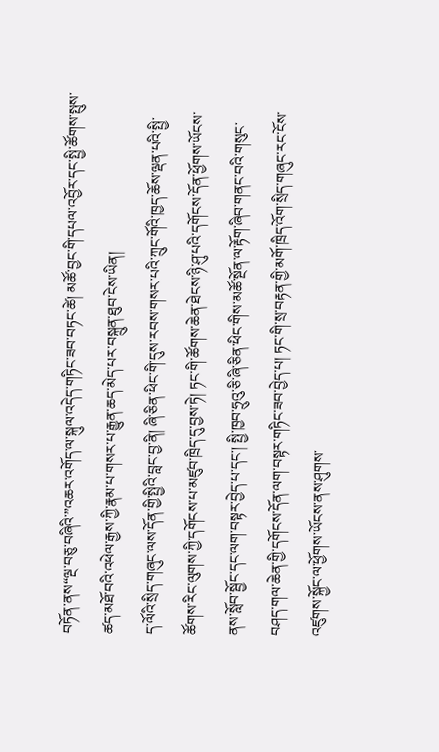བཏོན་ནས“ལྔ་བཅུ་བཞིའི་”འཆར་འགོད་ལ་སྐུལ་འདེད་གཏིང་ཟབ་བཏང་ཚེ། མཚོ་བྱང་གི་དཔལ་འབྱོར་དང་སྤྱི་ཚོགས་སྤུས་ཚད་མཐོ་བའི་འཕེལ་རྒྱས་ཀྱི་རྣམ་པ་གསར་པ་རྒྱུན་ཆད་མེད་པར་བསྐྲུན་ཐུབ་ངེས་ཡིན།
ད་ལོའི་སྲིད་གཞུང་ལས་དོན་གྱི་སྤྱིའི་བླང་བྱ་ནི། ཞི་ཅིན་ཕིང་གི་དུས་རབས་གསར་པའི་ཀྲུང་གོའི་ཁྱད་ཆོས་ལྡན་པའི་སྤྱི་ཚོགས་རིང་ལུགས་ཀྱི་དགོངས་པ་མཛུབ་ཁྲིད་དུ་བྱས་ཏེ། ཏང་གི་ཚོགས་ཆེན་ཐེངས་ཉི་ཤུ་པའི་དགོངས་དོན་ཕྱོགས་ཡོངས་ནས་སློབ་སྦྱོང་དང་ལག་བསྟར་བྱེད་པ་དང་། སྤྱི་ཁྱབ་ཧྲུའུ་ཅི་ཞི་ཅིན་ཕིང་གིས་མཚོ་སྔོན་ལ་རྟོག་ཞིབ་གནང་བའི་གསུང་བཤད་གལ་ཆེན་གྱི་དགོངས་དོན་ལག་བསྟར་གཏིང་ཟབ་བྱེད་པ། ཏང་གི་སྲ་བརྟན་གྱི་མགོ་ཁྲིད་འོག་སྲིད་གཞུང་རང་ངོས་འཛུགས་སྐྱོང་ལ་ཕྱོགས་ཡོངས་ནས་ཤུགས་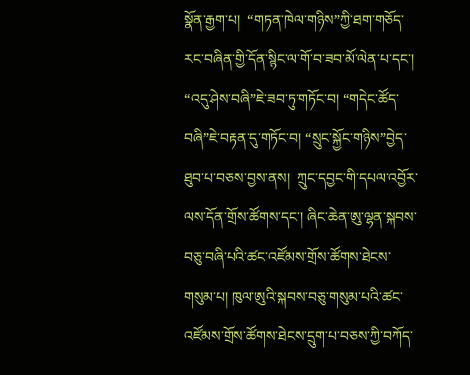སྣོན་རྒྱག་པ།  “གཏན་ཁེལ་གཉིས”ཀྱི་ཐག་གཅོད་རང་བཞིན་གྱི་དོན་སྙིང་ལ་གོ་བ་ཟབ་མོ་ལེན་པ་དང་། “འདུ་ཤེས་བཞི”ཇེ་ཟབ་ཏུ་གཏོང་བ། “གདེང་ཚོད་བཞི”ཇེ་བརྟན་དུ་གཏོང་བ། “སྲུང་སྐྱོང་གཉིས”བྱེད་ཐུབ་པ་བཅས་བྱས་ནས།  ཀྲུང་དབྱང་གི་དཔལ་འབྱོར་ལས་དོན་གྲོས་ཚོགས་དང་། ཞིང་ཆེན་ཨུ་ལྷན་སྐབས་བཅུ་བཞི་པའི་ཚང་འཛོམས་གྲོས་ཚོགས་ཐེངས་གསུམ་པ། ཁུལ་ཨུའི་སྐབས་བཅུ་གསུམ་པའི་ཚང་འཛོམས་གྲོས་ཚོགས་ཐེངས་དྲུག་པ་བཅས་ཀྱི་བཀོད་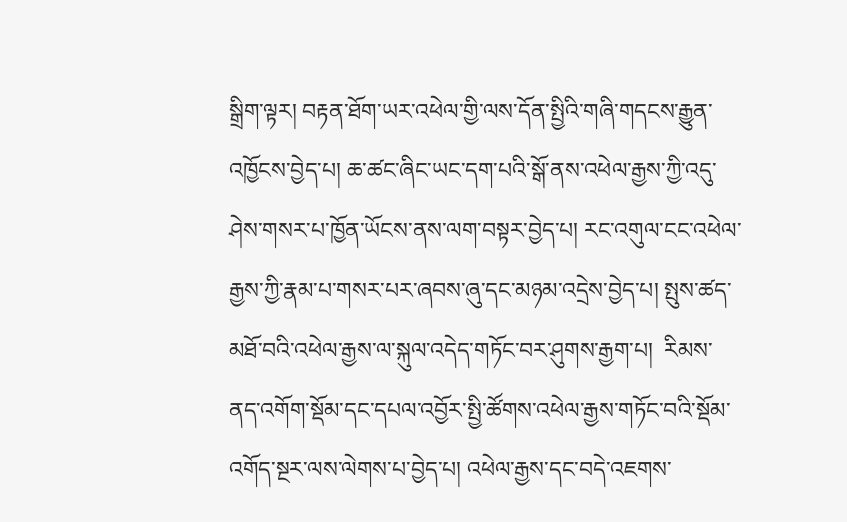སྒྲིག་ལྟར། བརྟན་ཐོག་ཡར་འཕེལ་གྱི་ལས་དོན་སྤྱིའི་གཞི་གདངས་རྒྱུན་འཁྱོངས་བྱེད་པ། ཆ་ཚང་ཞིང་ཡང་དག་པའི་སྒོ་ནས་འཕེལ་རྒྱས་ཀྱི་འདུ་ཤེས་གསར་པ་ཁྱོན་ཡོངས་ནས་ལག་བསྟར་བྱེད་པ། རང་འགུལ་ངང་འཕེལ་རྒྱས་ཀྱི་རྣམ་པ་གསར་པར་ཞབས་ཞུ་དང་མཉམ་འདྲེས་བྱེད་པ། སྤུས་ཚད་མཐོ་བའི་འཕེལ་རྒྱས་ལ་སྐུལ་འདེད་གཏོང་བར་ཤུགས་རྒྱག་པ།  རིམས་ནད་འགོག་སྡོམ་དང་དཔལ་འབྱོར་སྤྱི་ཚོགས་འཕེལ་རྒྱས་གཏོང་བའི་སྡོམ་འགོད་སྔར་ལས་ལེགས་པ་བྱེད་པ། འཕེལ་རྒྱས་དང་བདེ་འཇགས་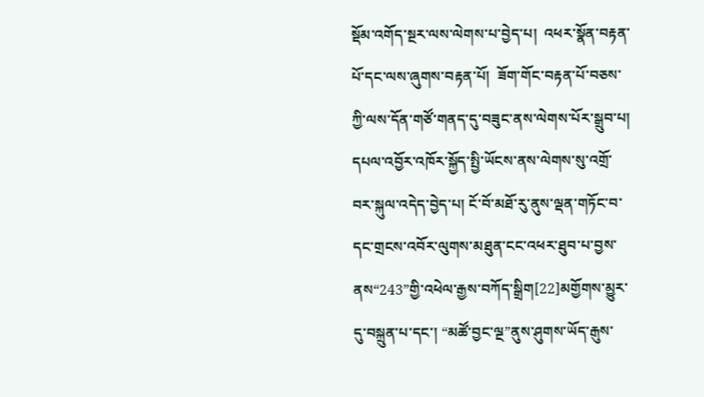སྡོམ་འགོད་སྔར་ལས་ལེགས་པ་བྱེད་པ།  འཕར་སྣོན་བརྟན་པོ་དང་ལས་ཞུགས་བརྟན་པོ།  ཟོག་གོང་བརྟན་པོ་བཅས་ཀྱི་ལས་དོན་གཙོ་གནད་དུ་བཟུང་ནས་ལེགས་པོར་སྒྲུབ་པ། དཔལ་འབྱོར་འཁོར་སྐྱོད་སྤྱི་ཡོངས་ནས་ལེགས་སུ་འགྲོ་བར་སྐུལ་འདེད་བྱེད་པ། ངོ་བོ་མཐོ་རུ་ནུས་ལྡན་གཏོང་བ་དང་གྲངས་འབོར་ལུགས་མཐུན་ངང་འཕར་ཐུབ་པ་བྱས་ནས“243”གྱི་འཕེལ་རྒྱས་བཀོད་སྒྲིག[22]མགྱོགས་མྱུར་དུ་བསྐྲུན་པ་དང་། “མཚོ་བྱང་ལྔ”ནུས་ཤུགས་ཡོད་རྒུས་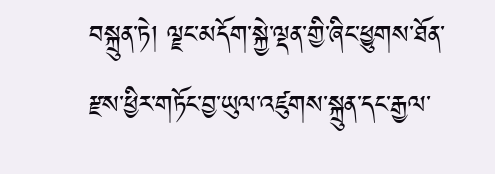བསྐྲུན་ཏེ། ལྗང་མདོག་སྐྱེ་ལྡན་གྱི་ཞིང་ཕྱུགས་ཐོན་རྫས་ཕྱིར་གཏོང་བྱ་ཡུལ་འཛུགས་སྐྲུན་དང་རྒྱལ་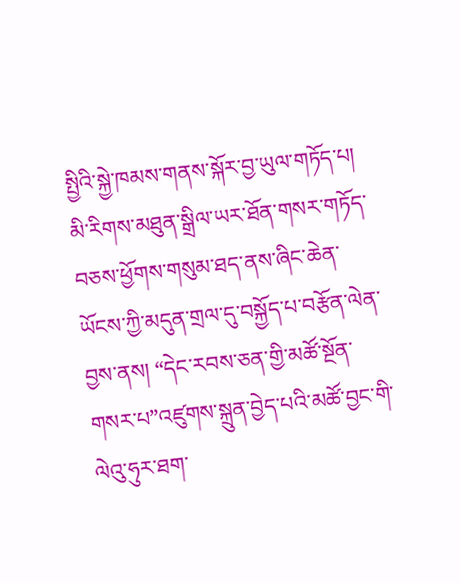སྤྱིའི་སྐྱེ་ཁམས་གནས་སྐོར་བྱ་ཡུལ་གཏོད་པ། མི་རིགས་མཐུན་སྒྲིལ་ཡར་ཐོན་གསར་གཏོད་བཅས་ཕྱོགས་གསུམ་ཐད་ནས་ཞིང་ཆེན་ཡོངས་ཀྱི་མདུན་གྲལ་དུ་བསྐྱོད་པ་བརྩོན་ལེན་བྱས་ནས། “དེང་རབས་ཅན་གྱི་མཚོ་སྔོན་གསར་པ”འཛུགས་སྐྲུན་བྱེད་པའི་མཚོ་བྱང་གི་ལེའུ་ཧུར་ཐག་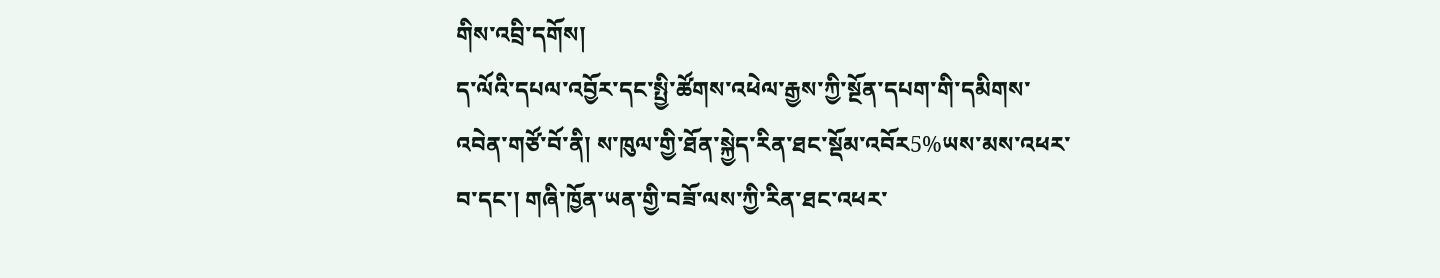གིས་འབྲི་དགོས།
ད་ལོའི་དཔལ་འབྱོར་དང་སྤྱི་ཚོགས་འཕེལ་རྒྱས་ཀྱི་སྔོན་དཔག་གི་དམིགས་འབེན་གཙོ་བོ་ནི། ས་ཁུལ་གྱི་ཐོན་སྐྱེད་རིན་ཐང་སྡོམ་འབོར5%ཡས་མས་འཕར་བ་དང་། གཞི་ཁྱོན་ཡན་གྱི་བཟོ་ལས་ཀྱི་རིན་ཐང་འཕར་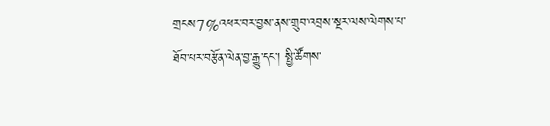གྲངས7%འཕར་བར་བྱས་ནས་གྲུབ་འབྲས་སྔར་ལས་ལེགས་པ་ཐོབ་པར་བརྩོན་ལེན་བྱ་རྒྱུ་དང་། སྤྱི་ཚོགས་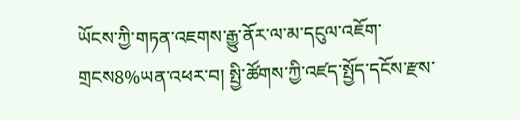ཡོངས་ཀྱི་གཏན་འཇགས་རྒྱུ་ནོར་ལ་མ་དངུལ་འཇོག་གྲངས8%ཡན་འཕར་བ། སྤྱི་ཚོགས་ཀྱི་འཛད་སྤྱོད་དངོས་རྫས་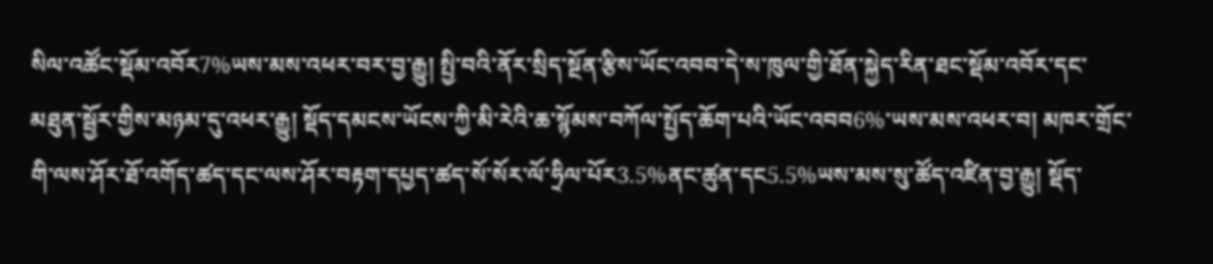སིལ་འཚོང་སྡོམ་འབོར7%ཡས་མས་འཕར་བར་བྱ་རྒྱུ། སྤྱི་བའི་ནོར་སྲིད་སྔོན་རྩིས་ཡོང་འབབ་དེ་ས་ཁུལ་གྱི་ཐོན་སྐྱེད་རིན་ཐང་སྡོམ་འབོར་དང་མཐུན་སྦྱོར་གྱིས་མཉམ་དུ་འཕར་རྒྱུ། སྡོད་དམངས་ཡོངས་ཀྱི་མི་རེའི་ཆ་སྙོམས་བཀོལ་སྤྱོད་ཆོག་པའི་ཡོང་འབབ6%་ཡས་མས་འཕར་བ། མཁར་གྲོང་གི་ལས་ཤོར་ཐོ་འགོད་ཚད་དང་ལས་ཤོར་བརྟག་དཔྱད་ཚད་སོ་སོར་ལོ་ཧྲིལ་པོར3.5%ནང་ཚུན་དང5.5%ཡས་མས་སུ་ཚོད་འཛིན་བྱ་རྒྱུ། སྡོད་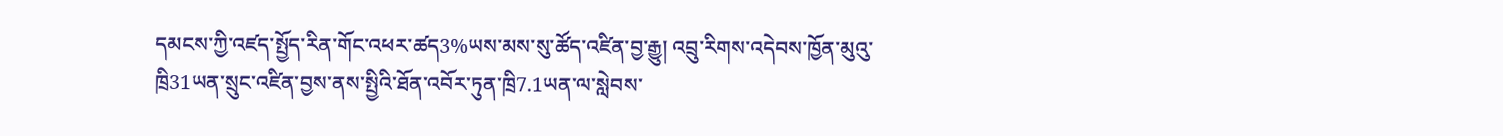དམངས་ཀྱི་འཛད་སྤྱོད་རིན་གོང་འཕར་ཚད3%ཡས་མས་སུ་ཚོད་འཛིན་བྱ་རྒྱུ། འབྲུ་རིགས་འདེབས་ཁྱོན་མུའུ་ཁྲི31ཡན་སྲུང་འཛིན་བྱས་ནས་སྤྱིའི་ཐོན་འབོར་ཏུན་ཁྲི7.1ཡན་ལ་སླེབས་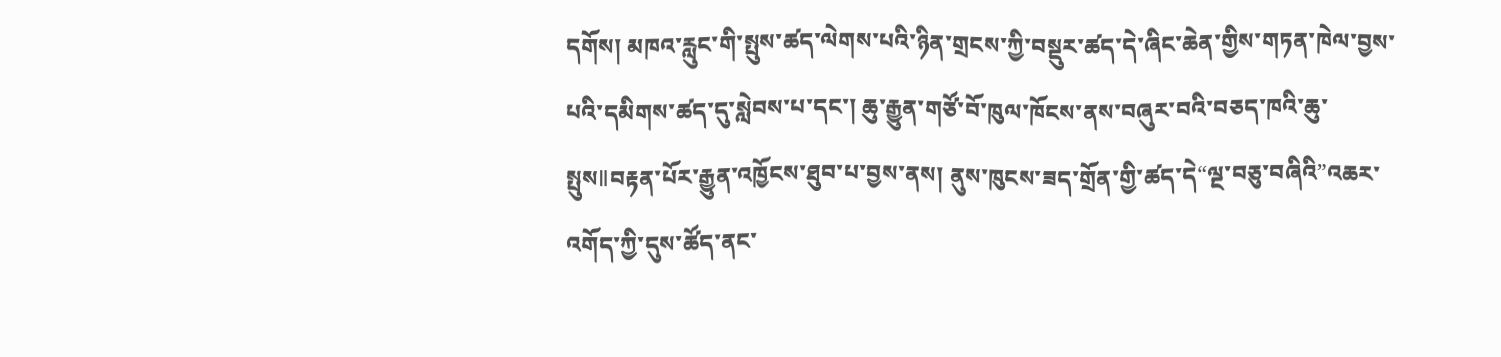དགོས། མཁའ་རླུང་གི་སྤུས་ཚད་ལེགས་པའི་ཉིན་གྲངས་ཀྱི་བསྡུར་ཚད་དེ་ཞིང་ཆེན་གྱིས་གཏན་ཁེལ་བྱས་པའི་དམིགས་ཚད་དུ་སླེབས་པ་དང་། ཆུ་རྒྱུན་གཙོ་བོ་ཁུལ་ཁོངས་ནས་བཞུར་བའི་བཅད་ཁའི་ཆུ་སྤུསⅡབརྟན་པོར་རྒྱུན་འཁྱོངས་ཐུབ་པ་བྱས་ནས། ནུས་ཁུངས་ཟད་གྲོན་གྱི་ཚད་དེ“ལྔ་བཅུ་བཞིའི”འཆར་འགོད་ཀྱི་དུས་ཚོད་ནང་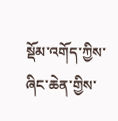སྡོམ་འགོད་ཀྱིས་ཞིང་ཆེན་གྱིས་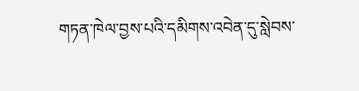གཏན་ཁེལ་བྱས་པའི་དམིགས་འབེན་དུ་སླེབས་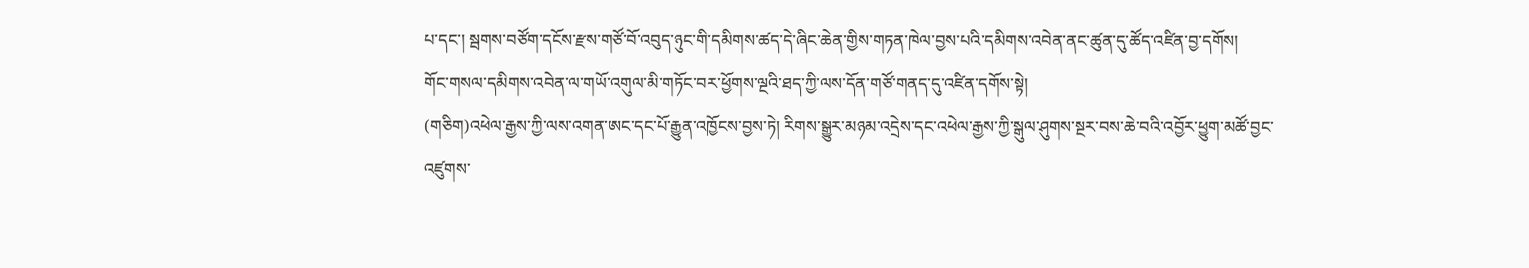པ་དང་། སྦགས་བཙོག་དངོས་རྫས་གཙོ་བོ་འབུད་ཉུང་གི་དམིགས་ཚད་དེ་ཞིང་ཆེན་གྱིས་གཏན་ཁེལ་བྱས་པའི་དམིགས་འབེན་ནང་ཚུན་དུ་ཚོད་འཛིན་བྱ་དགོས།
གོང་གསལ་དམིགས་འབེན་ལ་གཡོ་འགུལ་མི་གཏོང་བར་ཕྱོགས་ལྔའི་ཐད་ཀྱི་ལས་དོན་གཙོ་གནད་དུ་འཛིན་དགོས་སྟེ།
(གཅིག)འཕེལ་རྒྱས་ཀྱི་ལས་འགན་ཨང་དང་པོ་རྒྱུན་འཁྱོངས་བྱས་ཏེ། རིགས་སྒྱུར་མཉམ་འདྲེས་དང་འཕེལ་རྒྱས་ཀྱི་སྒུལ་ཤུགས་སྔར་བས་ཆེ་བའི་འབྱོར་ཕྱུག་མཚོ་བྱང་འཛུགས་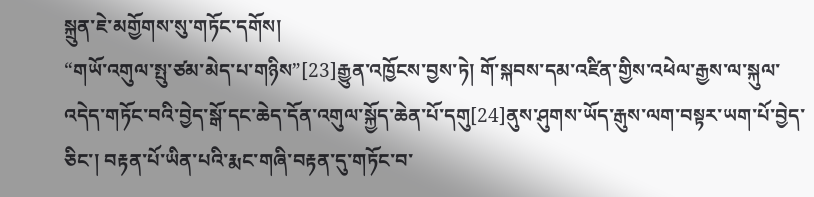སྐྲུན་ཇེ་མགྱོགས་སུ་གཏོང་དགོས།
“གཡོ་འགུལ་སྤུ་ཙམ་མེད་པ་གཉིས”[23]རྒྱུན་འཁྱོངས་བྱས་ཏེ། གོ་སྐབས་དམ་འཛིན་གྱིས་འཕེལ་རྒྱས་ལ་སྐུལ་འདེད་གཏོང་བའི་བྱེད་སྒོ་དང་ཆེད་དོན་འགུལ་སྐྱོད་ཆེན་པོ་དགུ[24]ནུས་ཤུགས་ཡོད་རྒུས་ལག་བསྟར་ཡག་པོ་བྱེད་ཅིང་། བརྟན་པོ་ཡིན་པའི་རྨང་གཞི་བརྟན་དུ་གཏོང་བ་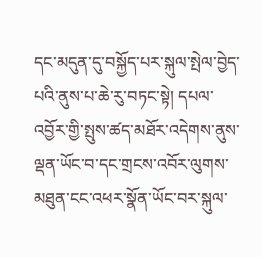དང་མདུན་དུ་བསྐྱོད་པར་སྐུལ་སྤེལ་བྱེད་པའི་ནུས་པ་ཆེ་རུ་བཏང་སྟེ། དཔལ་འབྱོར་གྱི་སྤུས་ཚད་མཐོར་འདེགས་ནུས་ལྡན་ཡོང་བ་དང་གྲངས་འབོར་ལུགས་མཐུན་ངང་འཕར་སྣོན་ཡོང་བར་སྐུལ་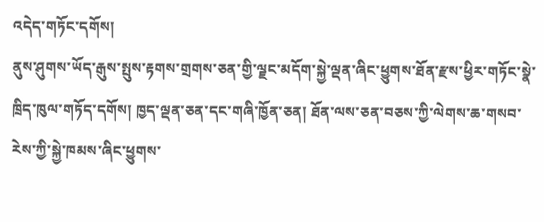འདེད་གཏོང་དགོས།
ནུས་ཤུགས་ཡོད་རྒུས་སྤུས་རྟགས་གྲགས་ཅན་གྱི་ལྗང་མདོག་སྐྱེ་ལྡན་ཞིང་ཕྱུགས་ཐོན་རྫས་ཕྱིར་གཏོང་སྣེ་ཁྲིད་ཁུལ་གཏོད་དགོས། ཁྱད་ལྡན་ཅན་དང་གཞི་ཁྱོན་ཅན། ཐོན་ལས་ཅན་བཅས་ཀྱི་ལེགས་ཆ་གསབ་རེས་ཀྱི་སྐྱེ་ཁམས་ཞིང་ཕྱུགས་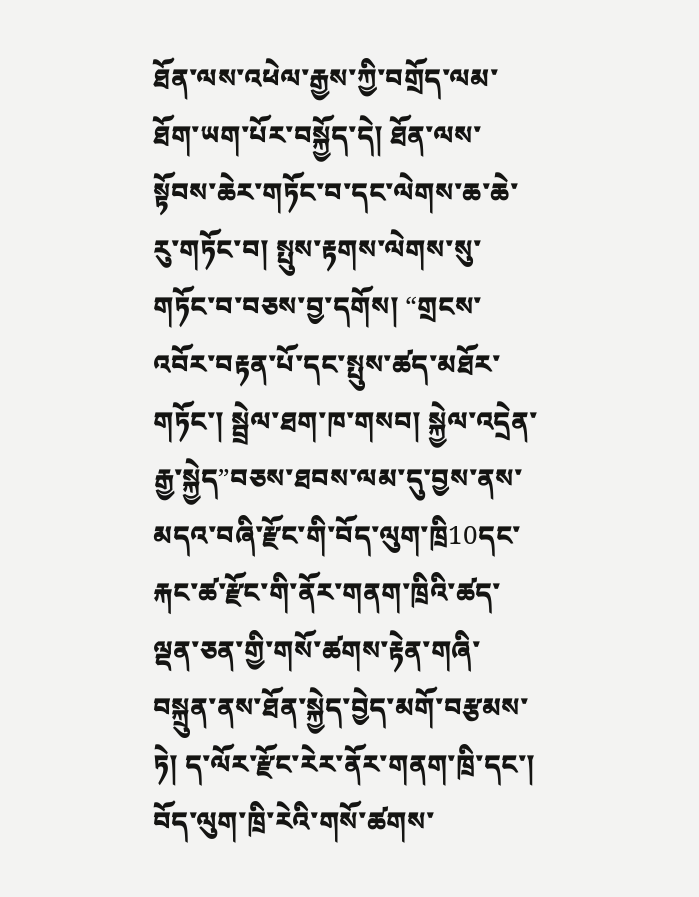ཐོན་ལས་འཕེལ་རྒྱས་ཀྱི་བགྲོད་ལམ་ཐོག་ཡག་པོར་བསྐྱོད་དེ། ཐོན་ལས་སྟོབས་ཆེར་གཏོང་བ་དང་ལེགས་ཆ་ཆེ་རུ་གཏོང་བ། སྤུས་རྟགས་ལེགས་སུ་གཏོང་བ་བཅས་བྱ་དགོས། “གྲངས་འབོར་བརྟན་པོ་དང་སྤུས་ཚད་མཐོར་གཏོང་། སྦྲེལ་ཐག་ཁ་གསབ། སྐྱེལ་འདྲེན་རྒྱ་སྐྱེད”བཅས་ཐབས་ལམ་དུ་བྱས་ནས་མདའ་བཞི་རྫོང་གི་བོད་ལུག་ཁྲི10དང་རྐང་ཚ་རྫོང་གི་ནོར་གནག་ཁྲིའི་ཚད་ལྡན་ཅན་གྱི་གསོ་ཚགས་རྟེན་གཞི་བསྐྲུན་ནས་ཐོན་སྐྱེད་བྱེད་མགོ་བརྩམས་ཏེ། ད་ལོར་རྫོང་རེར་ནོར་གནག་ཁྲི་དང་། བོད་ལུག་ཁྲི་རེའི་གསོ་ཚགས་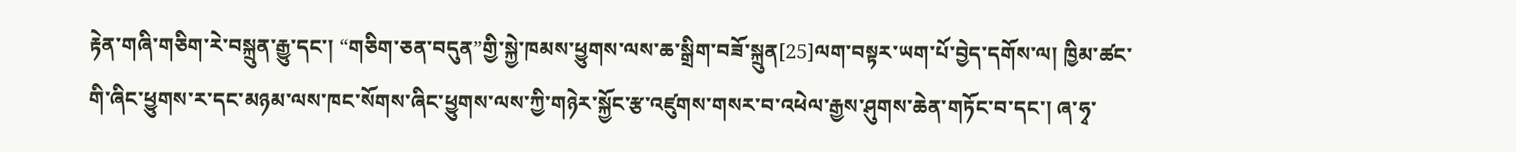རྟེན་གཞི་གཅིག་རེ་བསྐྲུན་རྒྱུ་དང་། “གཅིག་ཅན་བདུན”གྱི་སྐྱེ་ཁམས་ཕྱུགས་ལས་ཆ་སྒྲིག་བཟོ་སྐྲུན[25]ལག་བསྟར་ཡག་པོ་བྱེད་དགོས་ལ། ཁྱིམ་ཚང་གི་ཞིང་ཕྱུགས་ར་དང་མཉམ་ལས་ཁང་སོགས་ཞིང་ཕྱུགས་ལས་ཀྱི་གཉེར་སྐྱོང་རྩ་འཛུགས་གསར་བ་འཕེལ་རྒྱས་ཤུགས་ཆེན་གཏོང་བ་དང་། ཞ་ཧྭ་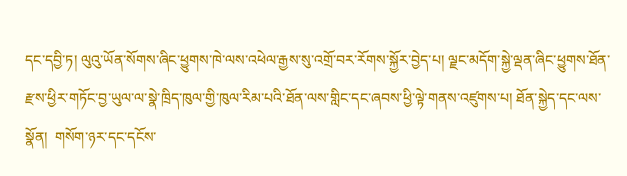དང་དབྱི་ཏ། ལུའུ་ཡོན་སོགས་ཞིང་ཕྱུགས་ཁེ་ལས་འཕེལ་རྒྱས་སུ་འགྲོ་བཪ་རོགས་སྐྱོཪ་བྱེད་པ། ལྗང་མདོག་སྐྱེ་ལྡན་ཞིང་ཕྱུགས་ཐོན་རྫས་ཕྱིར་གཏོང་བྱ་ཡུལ་ལ་སྣེ་ཁྲིད་ཁུལ་གྱི་ཁུལ་རིམ་པའི་ཐོན་ལས་གླིང་དང་ཞབས་ཕྱི་ལྟེ་གནས་འཛུགས་པ། ཐོན་སྐྱེད་དང་ལས་སྣོན།  གསོག་ཉཪ་དང་དངོས་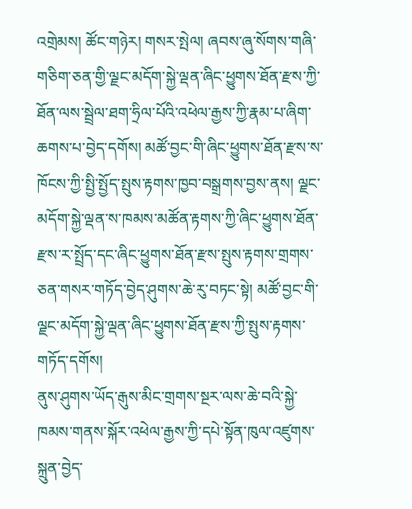འགྲེམས། ཚོང་གཉེར། གསར་སྤེལ། ཞབས་ཞུ་སོགས་གཞི་གཅིག་ཅན་གྱི་ལྗང་མདོག་སྐྱེ་ལྡན་ཞིང་ཕྱུགས་ཐོན་རྫས་ཀྱི་ཐོན་ལས་སྦྲེལ་ཐག་ཧྲིལ་པོའི་འཕེལ་རྒྱས་ཀྱི་རྣམ་པ་ཞིག་ཆགས་པ་བྱེད་དགོས། མཚོ་བྱང་གི་ཞིང་ཕྱུགས་ཐོན་རྫས་ས་ཁོངས་ཀྱི་སྤྱི་སྤྱོད་སྤུས་རྟགས་ཁྱབ་བསྒྲགས་བྱས་ནས། ལྗང་མདོག་སྐྱེ་ལྡན་ས་ཁམས་མཚོན་རྟགས་ཀྱི་ཞིང་ཕྱུགས་ཐོན་རྫས་ར་སྤྲོད་དང་ཞིང་ཕྱུགས་ཐོན་རྫས་སྤུས་རྟགས་གྲགས་ཅན་གསར་གཏོད་བྱེད་ཤུགས་ཆེ་རུ་བཏང་སྟེ། མཚོ་བྱང་གི་ལྗང་མདོག་སྐྱེ་ལྡན་ཞིང་ཕྱུགས་ཐོན་རྫས་ཀྱི་སྤུས་རྟགས་གཏོད་དགོས།
ནུས་ཤུགས་ཡོད་རྒུས་མིང་གྲགས་སྔར་ལས་ཆེ་བའི་སྐྱེ་ཁམས་གནས་སྐོར་འཕེལ་རྒྱས་ཀྱི་དཔེ་སྟོན་ཁུལ་འཛུགས་སྐྲུན་བྱེད་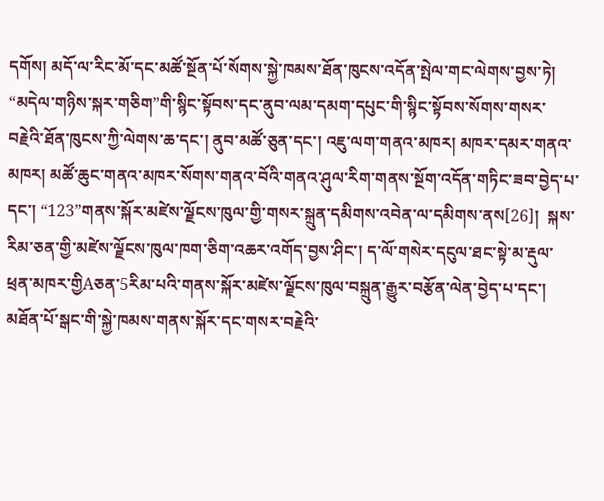དགོས། མདོ་ལ་རིང་མོ་དང་མཚོ་སྔོན་པོ་སོགས་སྐྱེ་ཁམས་ཐོན་ཁུངས་འདོན་སྤེལ་གང་ལེགས་བྱས་ཏེ། “མདེལ་གཉིས་སྐར་གཅིག”གི་སྙིང་སྟོབས་དང་ནུབ་ལམ་དམག་དཔུང་གི་སྙིང་སྟོབས་སོགས་གསར་བརྗེའི་ཐོན་ཁུངས་ཀྱི་ལེགས་ཆ་དང་། ནུབ་མཚོ་ཅུན་དང་། འཇུ་ལག་གནའ་མཁར། མཁར་དམར་གནའ་མཁར། མཚོ་ཆུང་གནའ་མཁར་སོགས་གནའ་བོའི་གནའ་ཤུལ་རིག་གནས་སྔོག་འདོན་གཏིང་ཟབ་བྱེད་པ་དང་། “123”གནས་སྐོར་མཛེས་ལྗོངས་ཁུལ་གྱི་གསར་སྐྲུན་དམིགས་འབེན་ལ་དམིགས་ནས[26]།  སྐས་རིམ་ཅན་གྱི་མཛེས་ལྗོངས་ཁུལ་ཁག་ཅིག་འཆར་འགོད་བྱས་ཤིང་། ད་ལོ་གསེར་དངུལ་ཐང་སྟེ་མ་རྡུལ་ཕྲན་མཁར་གྱིAཅན་5རིམ་པའི་གནས་སྐོར་མཛེས་ལྗོངས་ཁུལ་བསྐྲུན་རྒྱུར་བརྩོན་ལེན་བྱེད་པ་དང་། མཐོན་པོ་སྒང་གི་སྐྱེ་ཁམས་གནས་སྐོར་དང་གསར་བརྗེའི་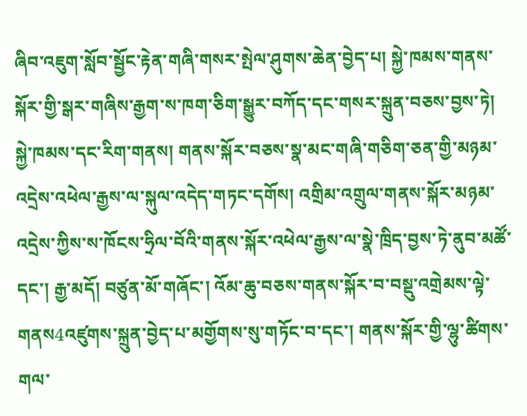ཞིབ་འཇུག་སློབ་སྦྱོང་རྟེན་གཞི་གསར་སྤེལ་ཤུགས་ཆེན་བྱེད་པ། སྐྱེ་ཁམས་གནས་སྐོར་གྱི་སྒར་གཞིས་རྒྱག་ས་ཁག་ཅིག་སྒྱུར་བཀོད་དང་གསར་སྐྲུན་བཅས་བྱས་ཏེ། སྐྱེ་ཁམས་དང་རིག་གནས། གནས་སྐོར་བཅས་སྣ་མང་གཞི་གཅིག་ཅན་གྱི་མཉམ་འདྲེས་འཕེལ་རྒྱས་ལ་སྐུལ་འདེད་གཏང་དགོས། འགྲིམ་འགྲུལ་གནས་སྐོར་མཉམ་འདྲེས་ཀྱིས་ས་ཁོངས་ཧྲིལ་བོའི་གནས་སྐོར་འཕེལ་རྒྱས་ལ་སྣེ་ཁྲིད་བྱས་ཏེ་ནུབ་མཚོ་དང་། རྒྱ་མདོ། བཙུན་མོ་གཞོང་། འོམ་ཆུ་བཅས་གནས་སྐོར་བ་བསྡུ་འགྲེམས་ལྟེ་གནས4འཛུགས་སྐྲུན་བྱེད་པ་མགྱོགས་སུ་གཏོང་བ་དང་། གནས་སྐོར་གྱི་ལྷུ་ཚིགས་གལ་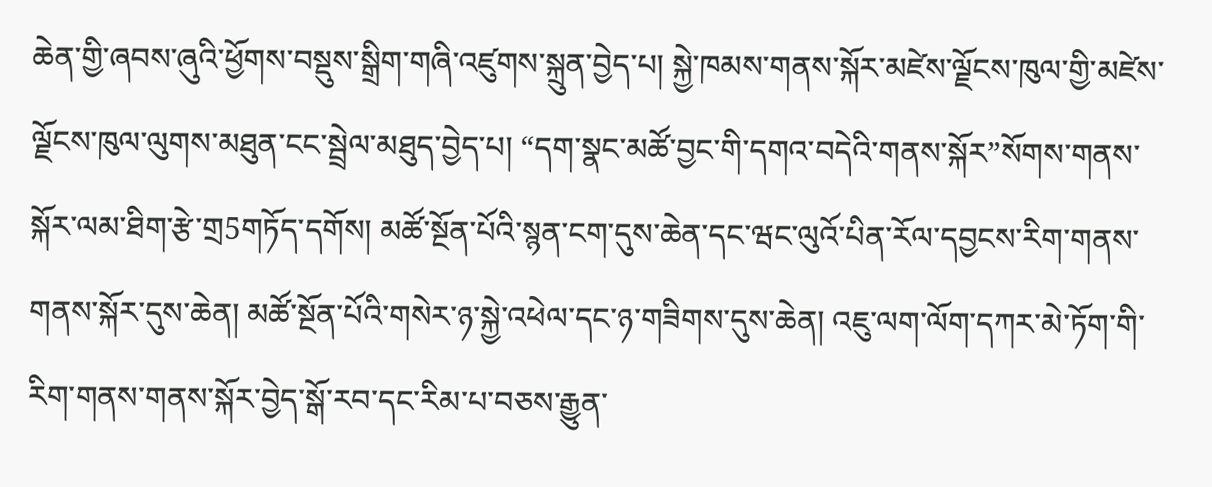ཆེན་གྱི་ཞབས་ཞུའི་ཕྱོགས་བསྡུས་སྒྲིག་གཞི་འཛུགས་སྐྲུན་བྱེད་པ། སྐྱེ་ཁམས་གནས་སྐོར་མཛེས་ལྗོངས་ཁུལ་གྱི་མཛེས་ལྗོངས་ཁུལ་ལུགས་མཐུན་ངང་སྦྲེལ་མཐུད་བྱེད་པ། “དག་སྣང་མཚོ་བྱང་གི་དགའ་བདེའི་གནས་སྐོར”སོགས་གནས་སྐོར་ལམ་ཐིག་རྩེ་གྲ5གཏོད་དགོས། མཚོ་སྔོན་པོའི་སྙན་ངག་དུས་ཆེན་དང་ཝང་ལུའོ་པིན་རོལ་དབྱངས་རིག་གནས་གནས་སྐོར་དུས་ཆེན། མཚོ་སྔོན་པོའི་གསེར་ཉ་སྐྱེ་འཕེལ་དང་ཉ་གཟིགས་དུས་ཆེན། འཇུ་ལག་ལོག་དཀར་མེ་ཏོག་གི་རིག་གནས་གནས་སྐོར་བྱེད་སྒོ་རབ་དང་རིམ་པ་བཅས་རྒྱུན་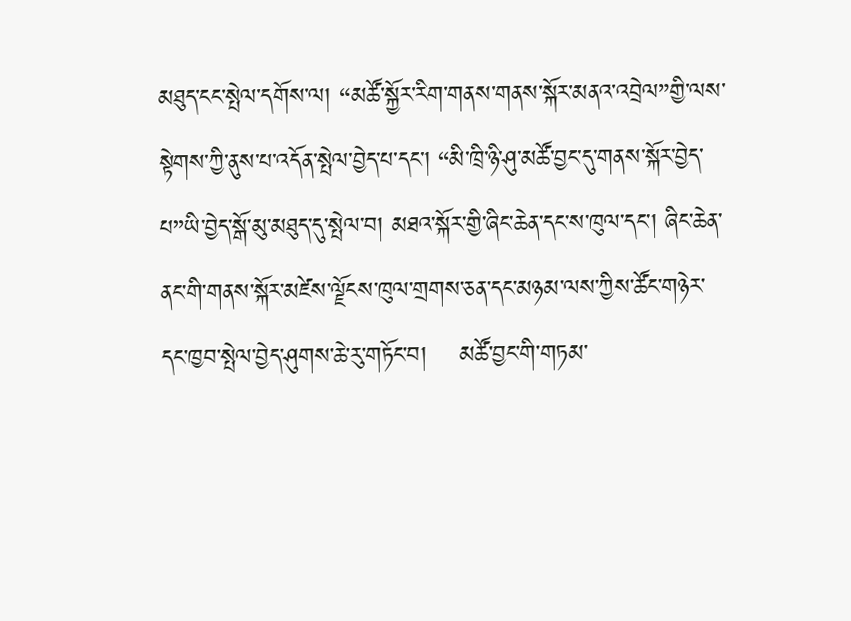མཐུད་ངང་སྤེལ་དགོས་ལ། “མཚོ་སྐྱོར་རིག་གནས་གནས་སྐོར་མནའ་འབྲེལ”གྱི་ལས་སྟེགས་ཀྱི་ནུས་པ་འདོན་སྤེལ་བྱེད་པ་དང་། “མི་ཁྲི་ཉི་ཤུ་མཚོ་བྱང་དུ་གནས་སྐོར་བྱེད་པ”ཡི་བྱེད་སྒོ་མུ་མཐུད་དུ་སྤེལ་བ། མཐའ་སྐོར་གྱི་ཞིང་ཆེན་དང་ས་ཁུལ་དང་། ཞིང་ཆེན་ནང་གི་གནས་སྐོར་མཛེས་ལྗོངས་ཁུལ་གྲགས་ཅན་དང་མཉམ་ལས་ཀྱིས་ཚོང་གཉེར་དང་ཁྱབ་སྤེལ་བྱེད་ཤུགས་ཆེ་རུ་གཏོང་བ།    མཚོ་བྱང་གི་གཏམ་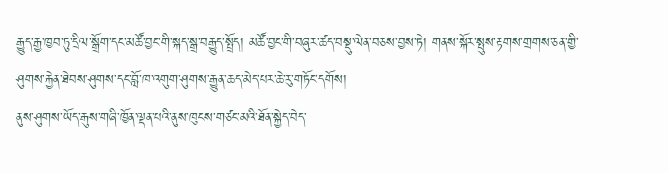རྒྱུད་རྒྱ་ཁྱབ་ཏུ་དྲིལ་སྒྲོག་དང་མཚོ་བྱང་གི་སྐད་སྒྲ་བརྒྱུད་སྤྲོད། མཚོ་བྱང་གི་བཞུར་ཚད་བསྡུ་ལེན་བཅས་བྱས་ཏེ། གནས་སྐོར་སྤུས་རྟགས་གྲགས་ཅན་གྱི་ཤུགས་རྐྱེན་ཐེབས་ཤུགས་དང་བློ་ཁ་འགུག་ཤུགས་རྒྱུན་ཆད་མེད་པར་ཆེ་རུ་གཏོང་དགོས།
ནུས་ཤུགས་ཡོད་རྒུས་གཞི་ཁྱོན་ལྡན་པའི་ནུས་ཁུངས་གཙང་མའི་ཐོན་སྐྱེད་བེད་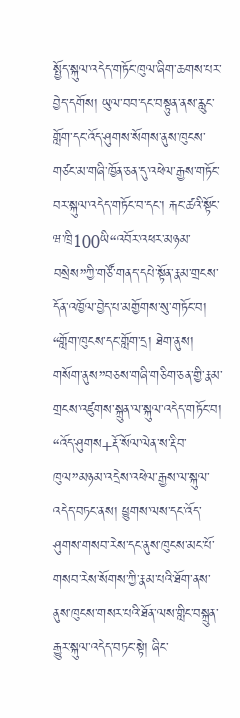སྤྱོད་སྐུལ་འདེད་གཏོང་ཁུལ་ཞིག་ཆགས་པར་བྱེད་དགོས། ཡུལ་བབ་དང་བསྟུན་ནས་རླུང་གློག་དང་འོད་ཤུགས་སོགས་ནུས་ཁུངས་གཙང་མ་གཞི་ཁྱོན་ཅན་དུ་འཕེལ་རྒྱས་གཏོང་བར་སྐུལ་འདེད་གཏོང་བ་དང་། རྐང་ཚའི་སྟོང་ཝ་ཁྲི100ཡི“འབོར་འཕར་མཉམ་བསྲེས”ཀྱི་གཙོ་གནད་དཔེ་སྟོན་རྣམ་གྲངས་དོན་འཁྱོལ་བྱེད་པ་མགྱོགས་སུ་གཏོང་བ། “གློག་ཁུངས་དང་གློག་དྲ། ཐེག་ནུས། གསོག་ནུས”བཅས་གཞི་གཅིག་ཅན་གྱི་རྣམ་གྲངས་འཛུགས་སྐྲུན་ལ་སྐུལ་འདེད་གཏོང་བ། “འོད་ཤུགས+རྡོ་སོལ་ལེན་ས་རྡིབ་ཁུལ”མཉམ་འདྲེས་འཕེལ་རྒྱས་ལ་སྐུལ་འདེད་བཏང་ནས། ཕྱུགས་ལས་དང་འོད་ཤུགས་གསབ་རེས་དང་ནུས་ཁུངས་མང་པོ་གསབ་རེས་སོགས་ཀྱི་རྣམ་པའི་ཐོག་ནས་ནུས་ཁུངས་གསར་པའི་ཐོན་ལས་གླིང་བསྐྲུན་རྒྱུར་སྐུལ་འདེད་བཏང་སྟེ། ཞིང་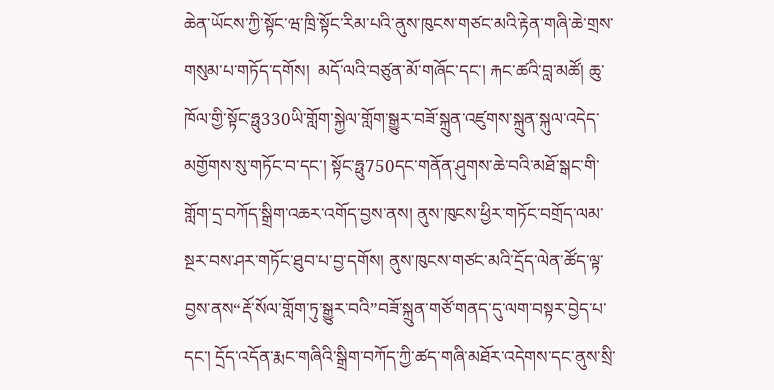ཆེན་ཡོངས་ཀྱི་སྟོང་ཝ་ཁྲི་སྟོང་རིམ་པའི་ནུས་ཁུངས་གཙང་མའི་རྟེན་གཞི་ཆེ་གྲས་གསུམ་པ་གཏོད་དགོས།  མདོ་ལའི་བཙུན་མོ་གཞོང་དང་། རྐང་ཚའི་བླ་མཚོ། ཆུ་ཁོལ་གྱི་སྟོང་ཧྥུ330ཡི་གློག་སྐྱེལ་གློག་སྒྱུར་བཟོ་སྐྲུན་འཛུགས་སྐྲུན་སྐུལ་འདེད་མགྱོགས་སུ་གཏོང་བ་དང་། སྟོང་ཧྥུ750དང་གནོན་ཤུགས་ཆེ་བའི་མཐོ་སྒང་གི་གློག་དྲ་བཀོད་སྒྲིག་འཆར་འགོད་བྱས་ནས། ནུས་ཁུངས་ཕྱིར་གཏོང་བགྲོད་ལམ་སྔར་བས་ཤར་གཏོང་ཐུབ་པ་བྱ་དགོས། ནུས་ཁུངས་གཙང་མའི་དྲོད་ལེན་ཚོད་ལྟ་བྱས་ནས“རྡོ་སོལ་གློག་ཏུ་སྒྱུར་བའི”བཟོ་སྐྲུན་གཙོ་གནད་དུ་ལག་བསྟར་བྱེད་པ་དང་། དྲོད་འདོན་རྨང་གཞིའི་སྒྲིག་བཀོད་ཀྱི་ཚད་གཞི་མཐོར་འདེགས་དང་ནུས་སྲི་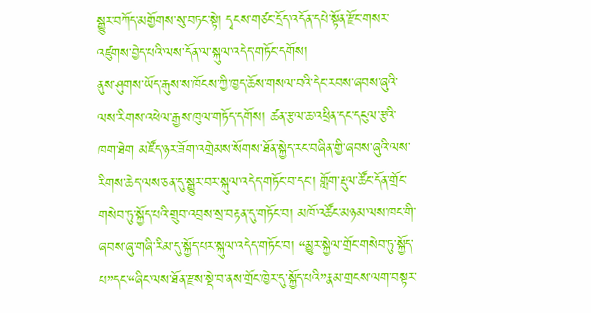སྒྱུར་བཀོད་མགྱོགས་སུ་བཏང་སྟེ། དྭངས་གཙང་དྲོད་འདོན་དཔེ་སྟོན་རྫོང་གསར་འཛུགས་བྱེད་པའི་ལས་དོན་ལ་སྐུལ་འདེད་གཏོང་དགོས།
ནུས་ཤུགས་ཡོད་རྒུས་ས་ཁོངས་ཀྱི་ཁྱད་ཆོས་གསལ་བའི་དེང་རབས་ཞབས་ཞུའི་ལས་རིགས་འཕེལ་རྒྱས་ཁུལ་གཏོད་དགོས། ཚན་རྩལ་ཆ་འཕྲིན་དང་དངུལ་རྩའི་ཁག་ཐེག མཛོད་ཉར་ཟོག་འགྲེམས་སོགས་ཐོན་སྐྱེད་རང་བཞིན་གྱི་ཞབས་ཞུའི་ལས་རིགས་ཆེད་ལས་ཅན་དུ་སྒྱུར་བར་སྐུལ་འདེད་གཏོང་བ་དང་། གློག་རྡུལ་ཚོང་དོན་གྲོང་གསེབ་ཏུ་སྐྱོད་པའི་གྲུབ་འབྲས་སྲ་བརྟན་དུ་གཏོང་བ། མཁོ་འཚོང་མཉམ་ལས་ཁང་གི་ཞབས་ཞུ་གཞི་རིམ་དུ་སྐྱོད་པར་སྐུལ་འདེད་གཏོང་བ། “མྱུར་སྐྱེལ་གྲོང་གསེབ་ཏུ་སྐྱོད་པ”དང་“ཞིང་ལས་ཐོན་རྫས་སྡེ་བ་ནས་གྲོང་ཁྱེར་དུ་སྐྱོད་པའི”རྣམ་གྲངས་ལག་བསྟར་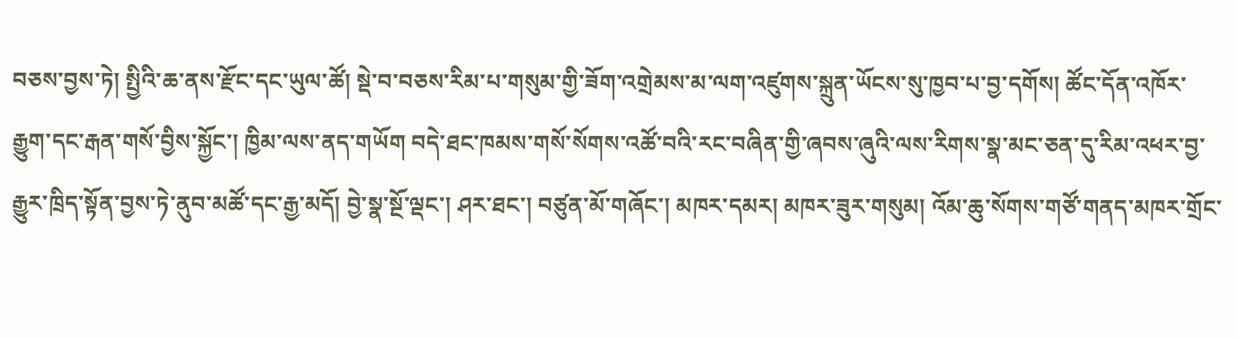བཅས་བྱས་ཏེ། སྤྱིའི་ཆ་ནས་རྫོང་དང་ཡུལ་ཚོ། སྡེ་བ་བཅས་རིམ་པ་གསུམ་གྱི་ཟོག་འགྲེམས་མ་ལག་འཛུགས་སྐྲུན་ཡོངས་སུ་ཁྱབ་པ་བྱ་དགོས། ཚོང་དོན་འཁོར་རྒྱུག་དང་རྒན་གསོ་བྱིས་སྐྱོང་། ཁྱིམ་ལས་ནད་གཡོག བདེ་ཐང་ཁམས་གསོ་སོགས་འཚོ་བའི་རང་བཞིན་གྱི་ཞབས་ཞུའི་ལས་རིགས་སྣ་མང་ཅན་དུ་རིམ་འཕར་བྱ་རྒྱུར་ཁྲིད་སྟོན་བྱས་ཏེ་ནུབ་མཚོ་དང་རྒྱ་མདོ། བྱེ་སྣ་སྔོ་ལྡང་། ཤར་ཐང་། བཙུན་མོ་གཞོང་། མཁར་དམར། མཁར་ཟུར་གསུམ། འོམ་ཆུ་སོགས་གཙོ་གནད་མཁར་གྲོང་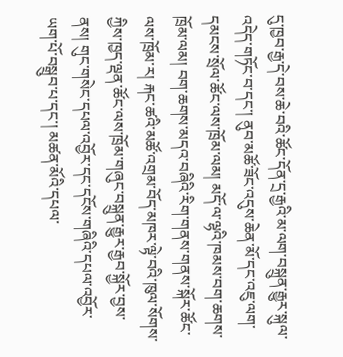དུ་ཁྱབ་རྒྱ་དེ་བས་ཆེ་བའི་ཚོང་དོན་དྲ་རྒྱའི་མ་ལག་བསྐྲུན་རྒྱུར་སྐུལ་འདེད་གཏོང་བ་དང་། ནུབ་མཚོ་ཟོང་འདུས་ཆེན་མོ་དང་འཇུ་ལག་དམངས་སྲོལ་ཚོང་ལས་ཁྲོམ་ལམ། མདོ་ལ་ལྷའི་ཁམས་བག་ཆགས་ཁྲོམ་ལམ། བག་ཆགས་མདའ་བཞིའི་རིག་གནས་གནས་སྐོར་ཚོང་ལས་ཁྲོམ་ར། རྐང་ཚའི་མཚོ་འགྲམ་བོད་མཁར་ལྟེ་བའི་ཁུལ་སོགས་ཀྱིས་ཁྱད་ལྡན་ཚོང་ལས་ཁྲོམ་གཞུང་བསྐྲུན་རྒྱུར་རྒྱབ་སྐྱོར་བྱས་ནས། གུང་གསེང་དཔལ་འབྱོར་དང་དངོས་གཞིའི་དཔལ་འབྱོར་ཡག་པོ་བསྒྲུབ་པ་དང་། མཚན་མོའི་དཔལ་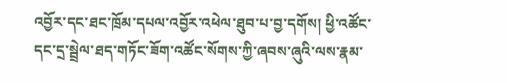འབྱོར་དང་ཐང་ཁྲོམ་དཔལ་འབྱོར་འཕེལ་ཐུབ་པ་བྱ་དགོས། ཕྱི་འཚོང་དང་དྲ་སྦྲེལ་ཐད་གཏོང་ཟོག་འཚོང་སོགས་ཀྱི་ཞབས་ཞུའི་ལས་རྣམ་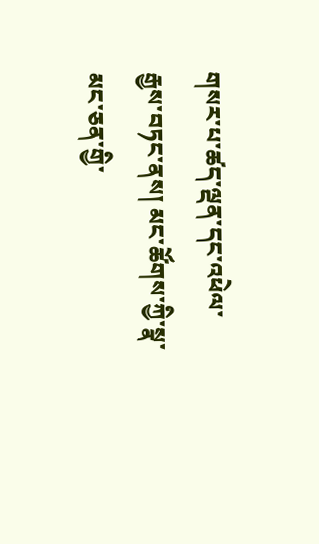གསར་པ་ཚད་ལྡན་དང་འཕེལ་རྒྱས་བཏང་ནས། མང་ཚོགས་ཀྱི་སྣ་མང་ཅན་གྱི་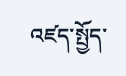འཛད་སྤྱོད་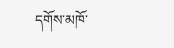དགོས་མཁོ་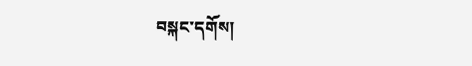བསྐང་དགོས།